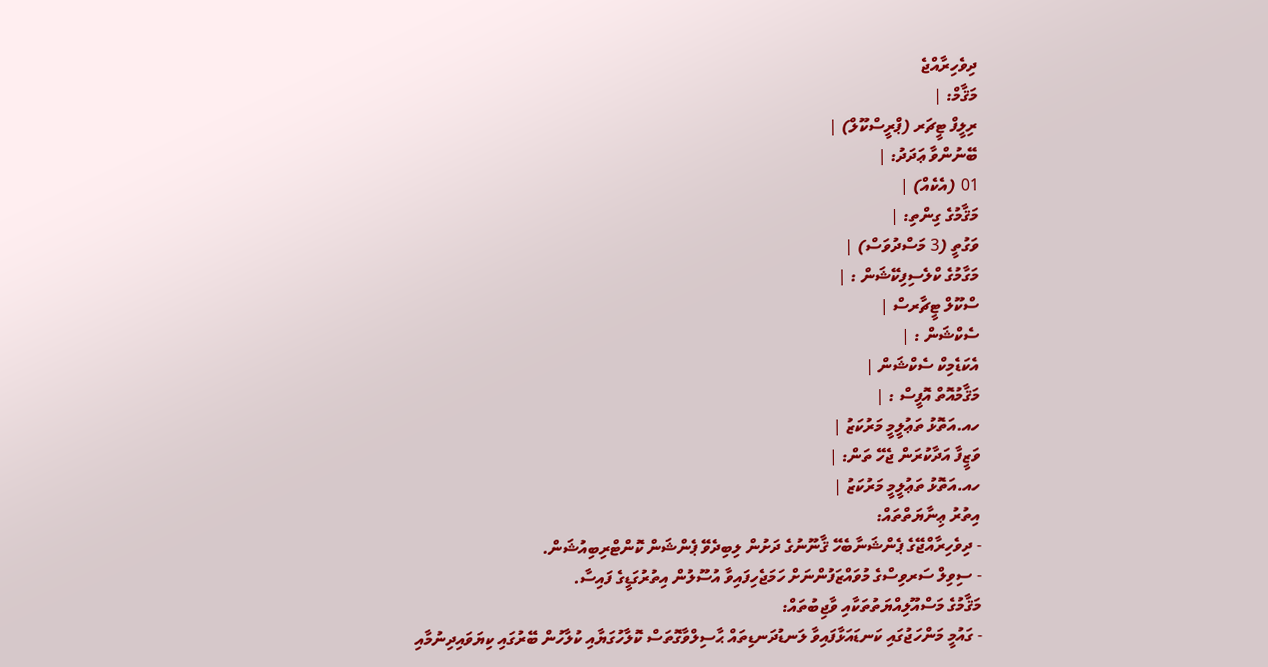ދިވެހިރާއްޖެ
މަޤާމް: |
ރިލީފް ޓީޗަރ (ޕްރީސްކޫލް) |
ބޭނުންވާ ޢަދަދު: |
01 (އެކެއް) |
މަޤާމުގެ ގިންތި: |
ވަގުތީ (3 މަސްދުވަސް) |
މަގާމުގެ ކްލެސިފިކޭޝަން : |
ސްކޫލް ޓީޗާރސް |
ސެކްޝަން : |
އެކަޑެމިކް ސެކްޝަން |
މަޤާމުއޮތް އޮފީސް : |
ހއ.އަތޮޅު ތަޢުލީމީ މަރުކަޒު |
ވަޒީފާ އަދާކުރަން ޖެހޭ ތަން: |
ހއ.އަތޮޅު ތަޢުލީމީ މަރުކަޒު |
އިތުރު ޢިނާޔަތްތައް:
- ދިވެހިރާއްޖޭގެ ޕެންޝަނާބެހޭ ޤާނޫނުގެ ދަށުން ލިބިދެވޭ ޕެންޝަން ކޮންޓްރިބިއުޝަން.
- ސިވިލް ސަރވިސްގެ މުވައްޒަފުންނަށް ހަމަޖެހިފައިވާ އުސޫލުން އިތުރުގަޑީގެ ފައިސާ.
މަޤާމުގެ މަސްއޫލިއްޔަތުތަކާއި ވާޖިބުތައް:
- ގައުމީ މަންހަޖުގައި ކަނޑައަޅާފައިވާ ލަނޑުދަނޑިތައް ޙާސިލްވާގޮތަސް ކޮލާހުގަޔާއި ކުލާހުން ބޭރުގައި ކިޔަވައިދިނުމާއި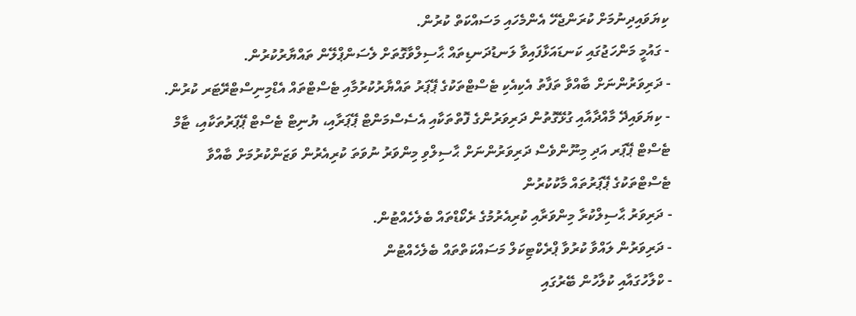ކިޔަވައިދިނުމަށް ކުރަންޖެހޭ އެންމެހައި މަސައްކަތް ކުރުން.
- ގައުމީ މަންހަޖުގައި ކަނޑައަޅާފައިވާ ލަނޑުދަނޑިތައް ޙާސިލްވާގޮތަށް ލެސަންޕްލޭން ތައްޔާރުކުރުން.
- ދަރިވަރުންނަށް ބާއްވާ ތަފާތު އެކިއެކި ޓެސްޓްތަކުގެ ޕޭޕަރު ތައްޔާރުކުރުމާއި ޓެސްޓްތައް އެޑްމިނިސްޓްރޭޓަރ ކުރުން.
- ކިޔަވައިދޭ މާއްދާއާއި ގުޅޭގޮތުން ދަރިވަރުންގެ ފޮތްތަކާއި އެސެސްމަންޓް ޕޭޕަރާއި، ޔުނިޓް ޓެސްޓް ޕޭޕަރުތަކާއި، ޓާމް ޓެސްޓް ޕޭޕަރ އަދި މިނޫންވެސް ދަރިވަރުންނަށް ޙާސިލްވި މިންވަރު ނުވަތަ ކުރިއެރުން ވަޒަންކުރުމަށް ބާއްވާ ޓެސްޓްތަކުގެ ޕޭޕަރުތައް މާކުކުރުން
- ދަރިވަރު ޙާސިލްކުރާ މިންވަރާއި ކުރިއެރުމުގެ ރެކޯޑްތައް ބެލެހެއްޓުން.
- ދަރިވަރުން ލައްވާ ކުރުވާ ޕްރެކްޓިކަލް މަސައްކަތްތައް ބެލެހެއްޓުން
- ކްލާހުގައާއި ކުލާހުން ބޭރުގައި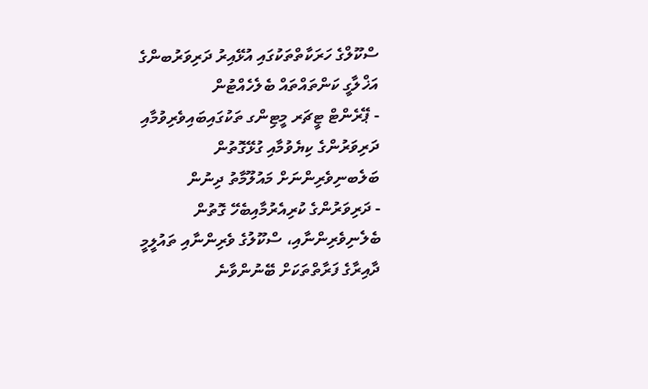ސްކޫލްގެ ހަރަކާތްތަކުގައި އުޅޭއިރު ދަރިވަރުބންގެ އަޚްލާގީ ކަންތައްތައް ބެލެހެއްޓުން
- ޕޭރެންޓް ޓީޗަރ މީޓިންގ ތަކުގައިބައިވެރިވުމާއި ދަރިވަރުންގެ ކިޔެވުމާއި ގުޅޭގޮތުން ބަލެބނިވެރިންނަށް މައުލޫމާތު ދިނުން
- ދަރިވަރުންގެ ކުރިއެރުމާއިބެހޭ ގޮތުން ބެލެނިވެރިންނާއި، ސްކޫލުގެ ވެރިންނާއި ތައުލީމީ ދާއިރާގެ ފަރާތްތަކަށް ބޭނުންވާނެ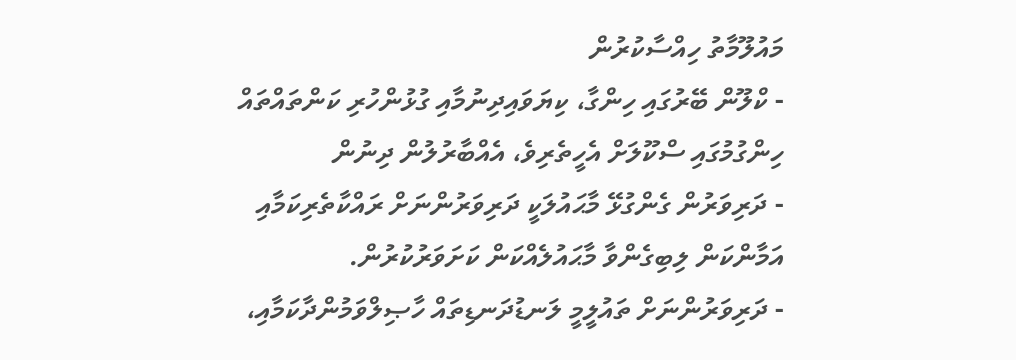މައުލޫމާތު ހިއްސާކުރުން
- ކްލޫން ބޭރުގައި ހިންގާ، ކިޔަވައިދިނުމާއި ގުޅުންހުރި ކަންތައްތައް ހިންގުމުގައި ސްކޫލަށް އެހީތެރިވެ، އެއްބާރުލުން ދިނުން
- ދަރިވަރުން ގެންގުޅޭ މާޙައުލަކީ ދަރިވަރުންނަށް ރައްކާތެރިކަމާއި އަމާންކަން ލިބިގެންވާ މާޙައުލެއްކަން ކަށަވަރުކުރުން.
- ދަރިވަރުންނަށް ތައުލީމީ ލަނޑުދަނޑިތައް ހާޞިލްވަމުންދާކަމާއި،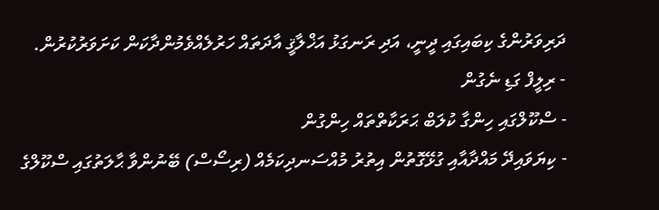ދަރިވަރުންގެ ކިބައިގައި ދީނީ، އަދި ރަނގަޅު އަޚްލާޤީ އާދަތައް ހަރުލެއްވެމުންދާކަން ކަށަވަރުކުރުން.
- ރިލީފް ގަޑި ނެގުން
- ސްކޫލްގައި ހިންގާ ކުލަބް ޙަރަކާތްތައް ހިންގުން
- ކިޔަވައިދޭ މައްދާއާއި ގުޅޭގޮތުން އިތުރު މުއްސަނދިކަމެއް (ރިސޯސް) ބޭނުންވާ ޙާލަތުގައި ސްކޫލްގެ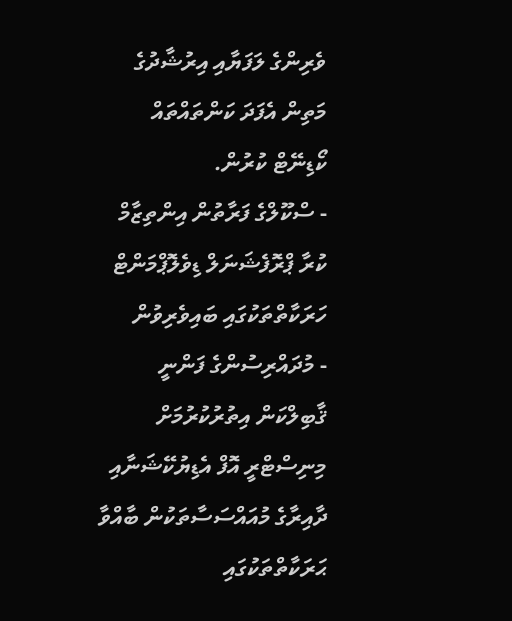ވެރިންގެ ލަފަޔާއި އިރުޝާދުގެ މަތިން އެފަދަ ކަންތައްތައް ކޯޑިނޭޓް ކުރުން.
- ސްކޫލްގެ ފަރާތުން އިންތިޒާމް ކުރާ ޕްރޮފެޝަނަލް ޑިވެލޮޕްމަންޓް ހަރަކާތްތަކުގައި ބައިވެރިވުން
- މުދައްރިސުންގެ ފަންނީ ޤާބިލްކަން އިތުރުކުރުމަށް މިނިސްޓްރީ އޮފް އެޑިޔުކޭޝަނާއި ދާއިރާގެ މުއައްސަސާތަކުން ބާއްވާ ޙަރަކާތްތަކުގައި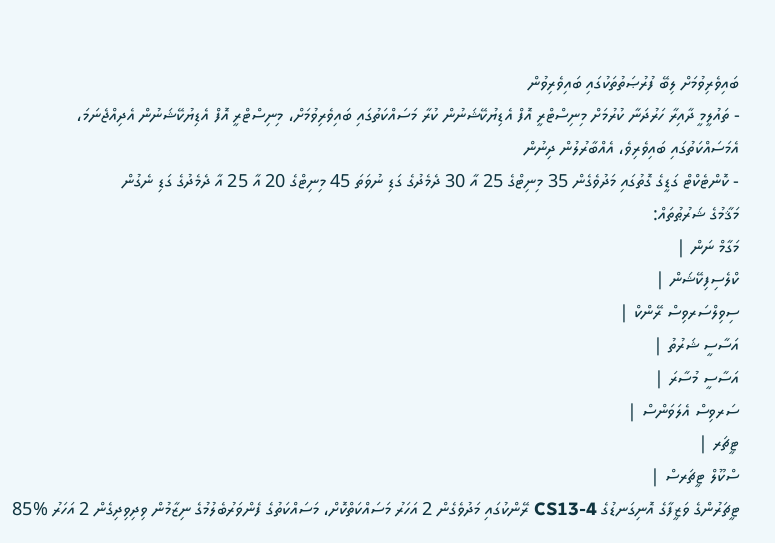ބައިވެރިވުމަށް ލިބޭ ފުރުޞަތުތަކުގައި ބައިވެރިވުން
- ތައުލީމީ ދާއިރާ ހަރުދަނާ ކުރުމަށް މިނިސްޓްރީ އޮފް އެޑިޔުކޭޝަނުން ކުރާ މަސައްކަތުގައި ބައިވެރިވުމަށް، މިނިސްޓްރީ އޮފް އެޑިޔުކޭޝަނުން އެދިއްޖެނަމަ، އެމަސައްކަތުގައި ބައިވެރިވެ، އެއްބާރުލުން ދިނުން
- ކޮންޓެކްޓް ގަޑީގެ ގޮތުގައި މަދުވެގެން 35 މިނިޓްގެ 25 އާ 30 ދެމެދުގެ ގަޑި ނުވަތަ 45 މިނިޓްގެ 20 އާ 25 އާ ދެމެދުގެ ގަޑި ނެގުން
މަޤާމުގެ ޝަރުޠުތައް:
މަގާމް ނަން |
ކްލެސިފިކޭޝަން |
ސިވިލްސަރވިސް ރޭންކް |
އަސާސީ ޝަރުތު |
އަސާސީ މުސާރަ |
ސަރވިސް އެލަވަންސް |
ޓީޗަރ |
ސްކޫލް ޓީޗަރސް |
ޓީޗަރުންގެ ވަޒީފާގެ އޮނިގަނޑުގެ CS13-4 ރޭންކުގައި މަދުވެގެން 2 އަހަރު މަސައްކަތްކޮށް، މަސައްކަތުގެ ފެންވަރުބެލުމުގެ ނިޒާމުން ވިދިވިދިގެން 2 އަހަރު %85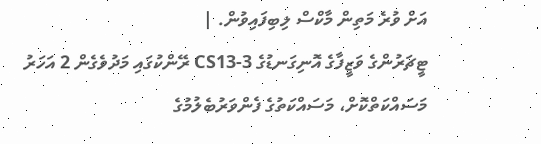އަށް ވުރެ މަތިން މާކްސް ލިބިފައިވުން. |
ޓީޗަރުންގެ ވަޒީފާގެ އޮނިގަނޑުގެ CS13-3 ރޭންކުގައި މަދުވެގެން 2 އަހަރު މަސައްކަތްކޮށް، މަސައްކަތުގެ ފެންވަރުބެލުމުގެ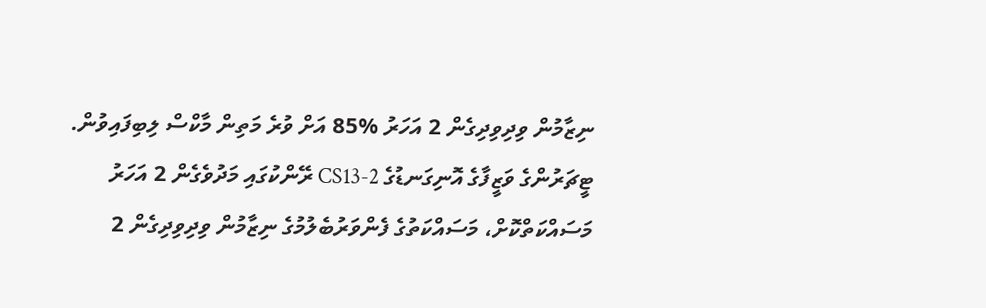ނިޒާމުން ވިދިވިދިގެން 2 އަހަރު %85 އަށް ވުރެ މަތިން މާކްސް ލިބިފައިވުން.
ޓީޗަރުންގެ ވަޒީފާގެ އޮނިގަނޑުގެ CS13-2 ރޭންކުގައި މަދުވެގެން 2 އަހަރު މަސައްކަތްކޮށް، މަސައްކަތުގެ ފެންވަރުބެލުމުގެ ނިޒާމުން ވިދިވިދިގެން 2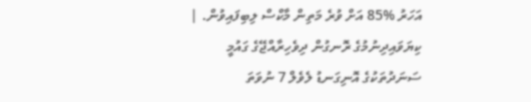އަހަރު %85 އަށް ވުރެ މަތިން މާކްސް ލިބިފައިވުން. |
ކިޔަވައިދިނުމުގެ ރޮނގުން ދިވެހިރާއްޖޭގެ ގައުމީ ސަނަދުތަކުގެ އޮނިގަނޑު ލެވެލް 7 ނުވަތަ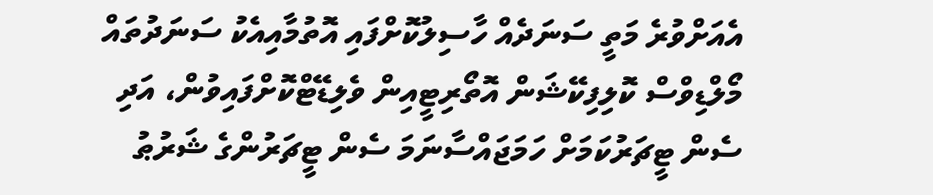އެއަށްވުރެ މަތީ ސަނަދެއް ހާސިލުކޮށްފައި އޮތުމާއިއެކު ސަނަދުތައް މޯލްޑިވްސް ކޮލިފިކޭޝަން އޮތޯރިޓީއިން ވެލިޑޭޓްކޮށްފައިވުން، އަދި ސެން ޓީޗަރުކަމަށް ހަމަޖައްސާނަމަ ސެން ޓީޗަރުންގެ ޝަރުޠު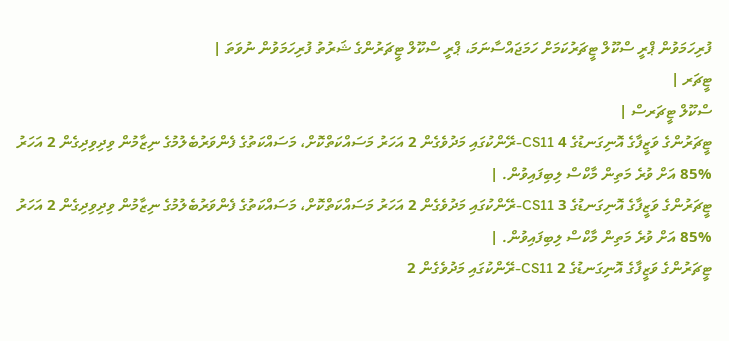ފުރިހަމަވުން ޕްރީ ސްކޫލް ޓީޗަރުކަމަށް ހަމަޖައްސާނަމަ، ޕްރީ ސްކޫލް ޓީޗަރުންގެ ޝަރުތު ފުރިހަމަވުން ނުވަތަ |
ޓީޗަރ |
ސްކޫލް ޓީޗަރސް |
ޓީޗަރުންގެ ވަޒީފާގެ އޮނިގަނޑުގެ 4 CS11-ރޭންކުގައި މަދުވެގެން 2 އަހަރު މަސައްކަތްކޮށް، މަސައްކަތުގެ ފެންވަރުބެލުމުގެ ނިޒާމުން ވިދިވިދިގެން 2 އަހަރު %85 އަށް ވުރެ މަތިން މާކްސް ލިބިފައިވުން. |
ޓީޗަރުންގެ ވަޒީފާގެ އޮނިގަނޑުގެ 3 CS11-ރޭންކުގައި މަދުވެގެން 2 އަހަރު މަސައްކަތްކޮށް، މަސައްކަތުގެ ފެންވަރުބެލުމުގެ ނިޒާމުން ވިދިވިދިގެން 2 އަހަރު %85 އަށް ވުރެ މަތިން މާކްސް ލިބިފައިވުން. |
ޓީޗަރުންގެ ވަޒީފާގެ އޮނިގަނޑުގެ 2 CS11-ރޭންކުގައި މަދުވެގެން 2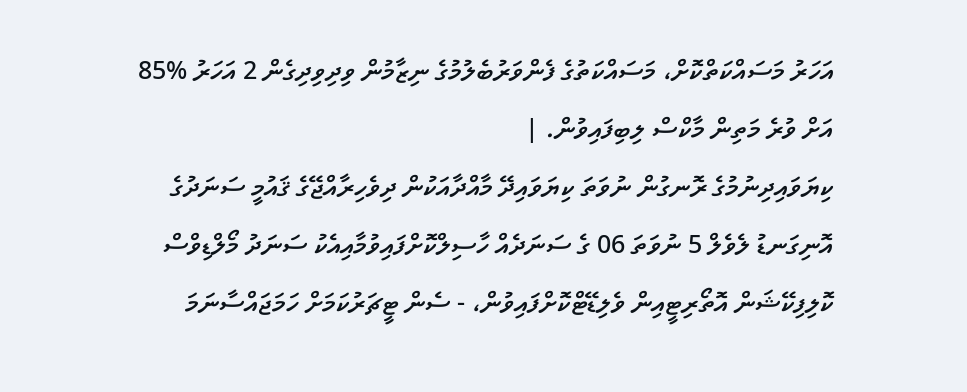އަހަރު މަސައްކަތްކޮށް، މަސައްކަތުގެ ފެންވަރުބެލުމުގެ ނިޒާމުން ވިދިވިދިގެން 2 އަހަރު %85 އަށް ވުރެ މަތިން މާކްސް ލިބިފައިވުން. |
ކިޔަވައިދިނުމުގެ ރޮނގުން ނުވަތަ ކިޔަވައިދޭ މާއްދާއަކުން ދިވެހިރާއްޖޭގެ ޤައުމީ ސަނަދުގެ އޮނިގަނޑު ލެވެލް 5 ނުވަތަ 06 ގެ ސަނަދެއް ހާސިލްކޮށްފައިވުމާއިއެކު ސަނަދު މޯލްޑިވްސް ކޮލިފިކޭޝަން އޮތޯރިޓީއިން ވެލިޑޭޓްކޮށްފައިވުން، - ސެން ޓީޗަރުކަމަށް ހަމަޖައްސާނަމަ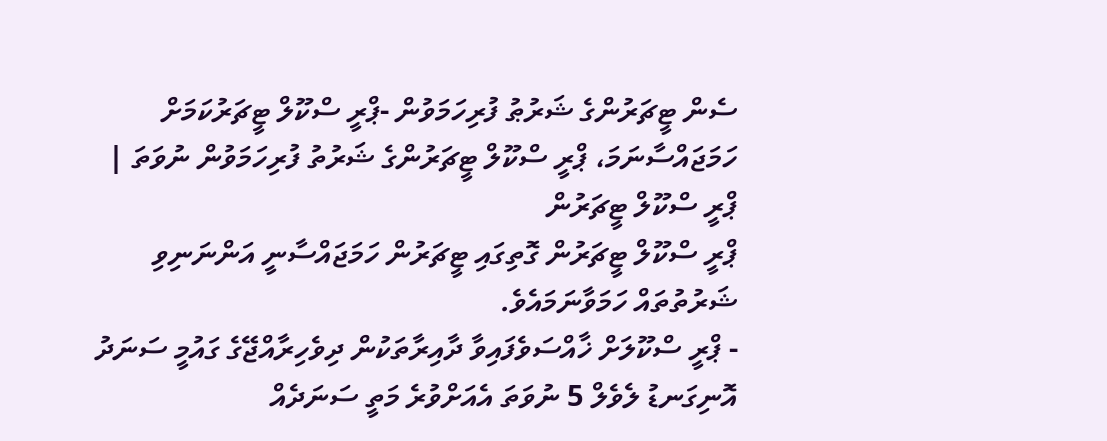ސެން ޓީޗަރުންގެ ޝަރުޠު ފުރިހަމަވުން -ޕްރީ ސްކޫލް ޓީޗަރުކަމަށް ހަމަޖައްސާނަމަ، ޕްރީ ސްކޫލް ޓީޗަރުންގެ ޝަރުތު ފުރިހަމަވުން ނުވަތަ |
ޕްރީ ސްކޫލް ޓީޗަރުން
ޕްރީ ސްކޫލް ޓީޗަރުން ގޮތިގައި ޓީޗަރުން ހަމަޖައްސާނީ އަންނަނިވި ޝަރުތުތައް ހަމަވާނަމައެވެ.
- ޕްރީ ސްކޫލަށް ޚާއްސަވެފައިވާ ދާއިރާތަކުން ދިވެހިރާއްޖޭގެ ގައުމީ ސަނަދު އޮނިގަނޑު ލެވެލް 5 ނުވަތަ އެއަށްވުރެ މަތީ ސަނަދެއް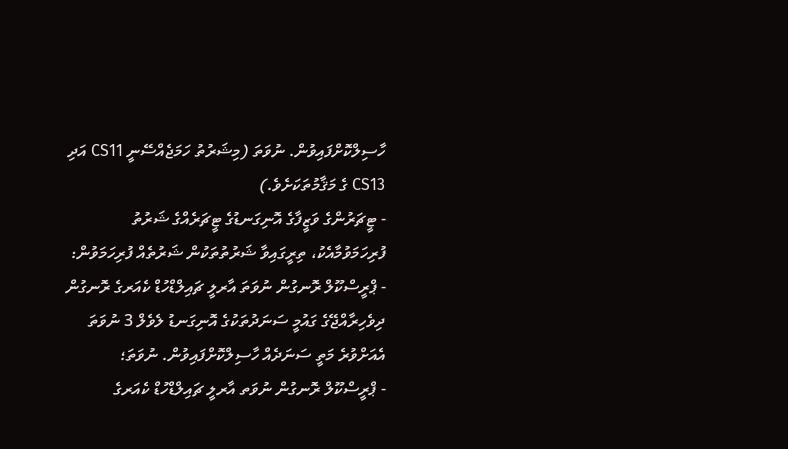ހާސިލްކޮށްފައިވުން. ނުވަތަ (މިޝަރުތު ހަމަޖެއްސޭނީ CS11 އަދި CS13 ގެ މަޤާމުތަކަށެވެ.)
- ޓީޗަރުންގެ ވަޒީފާގެ އޮނިގަނޑުގެ ޓީޗަރެއްގެ ޝަރުތު ފުރިހަމަވުމާއެކު، ތިރީގައިވާ ޝަރުތުތަކުން ޝަރުތެއް ފުރިހަމަވުން:
- ޕްރީސްކޫލް ރޮނގުން ނުވަތަ އާރލީ ޗައިލްޑްހުޑް ކެއަރގެ ރޮނގުން ދިވެހިރާއްޖޭގެ ގައުމީ ސަނަދުތަކުގެ އޮނިގަނޑު ލެވެލް 3 ނުވަތަ އެއަށްވުރެ މަތީ ސަނަދެއް ހާސިލްކޮށްފައިވުން. ނުވަތަ؛
- ޕްރީސްކޫލް ރޮނގުން ނުވަތ އާރލީ ޗައިލްޑްހުޑް ކެއަރގެ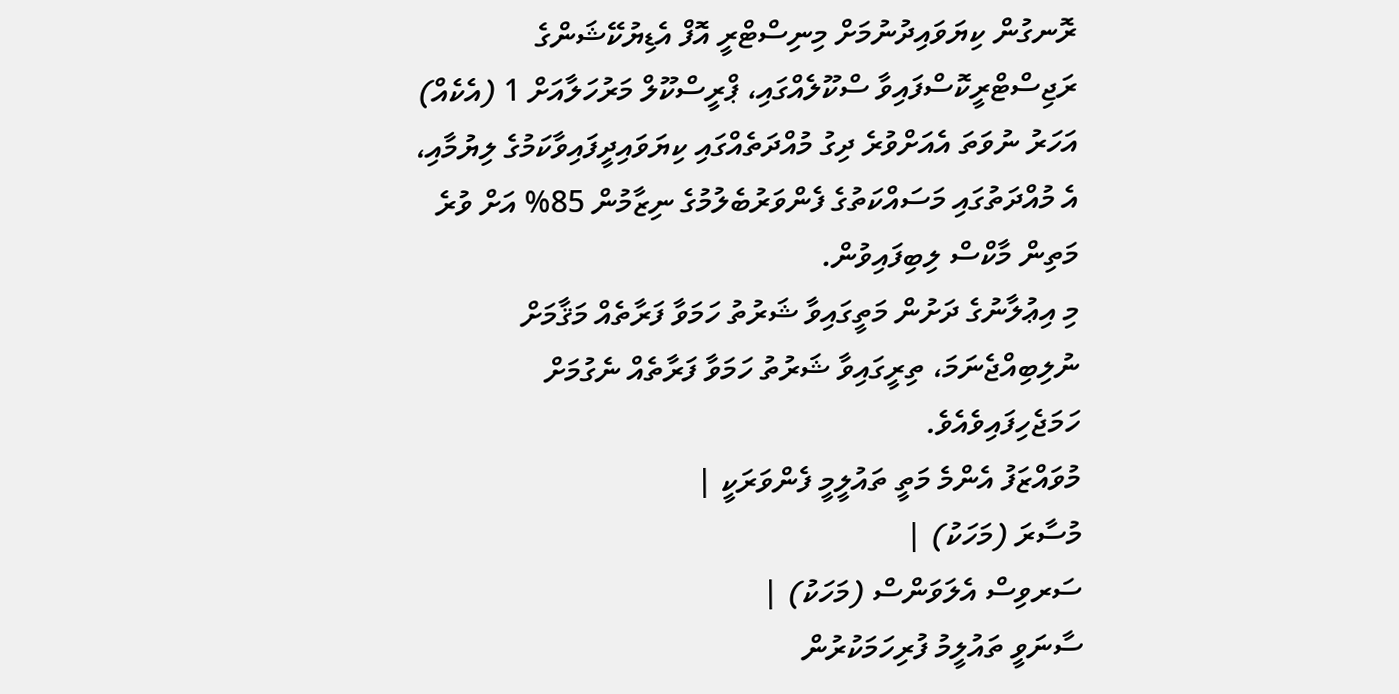ރޮނގުން ކިޔަވައިދުނުމަށް މިނިސްޓްރީ އޮފް އެޑިޔުކޭޝަންގެ ރަޖިސްޓްރީކޮސްފައިވާ ސްކޫލެއްގައި، ޕްރީސްކޫލް މަރުހަލާއަށް 1 (އެކެއް) އަހަރު ނުވަތަ އެއަށްވުރެ ދިގު މުއްދަތެއްގައި ކިޔަވައިދީފައިވާކަމުގެ ލިޔުމާއި، އެ މުއްދަތުގައި މަސައްކަތުގެ ފެންވަރުބެލުމުގެ ނިޒާމުން 85% އަށް ވުރެ މަތިން މާކްސް ލިބިފައިވުން.
މި އިޢުލާނުގެ ދަށުން މަތީގައިވާ ޝަރުތު ހަމަވާ ފަރާތެއް މަޤާމަށް ނުލިބިއްޖެނަމަ، ތިރީގައިވާ ޝަރުތު ހަމަވާ ފަރާތެއް ނެގުމަށް ހަމަޖެހިފައިވެއެވެ.
މުވައްޒަފު އެންމެ މަތީ ތައުލީމީ ފެންވަރަކީ |
މުސާރަ (މަހަކު) |
ސަރވިސް އެލަވަންސް (މަހަކު) |
ސާނަވީ ތައުލީމު ފުރިހަމަކުރުން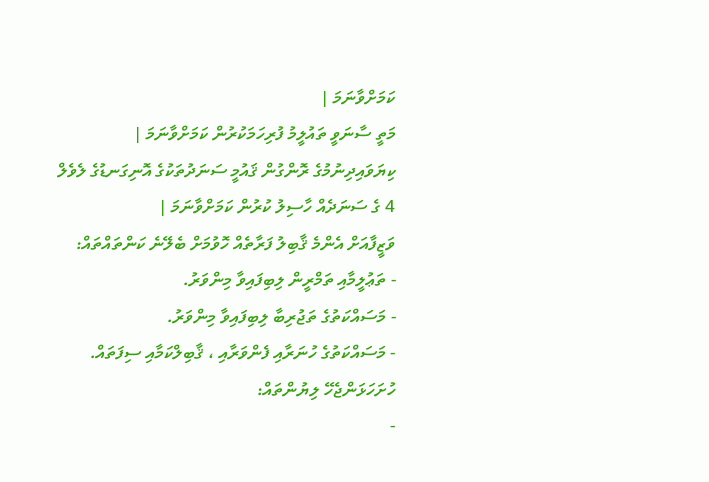ކަމަށްވާނަމަ |
މަތީ ސާނަވީ ތައުލީމު ފުރިހަމަކުރުން ކަމަށްވާނަމަ |
ކިޔަވައިދިނުމުގެ ރޮންގުން ޤައުމީ ސަނަދުތަކުގެ އޮނިގަނޑުގެ ލެވެލް 4 ގެ ސަނަދެއް ހާސިލު ކުރުން ކަމަށްވާނަމަ |
ވަޒީފާއަށް އެންމެ ޤާބިލު ފަރާތެއް ހޮވުމަށް ބެލޭނެ ކަންތައްތައް:
- ތަޢުލީމާއި ތަމްރީން ލިބިފައިވާ މިންވަރު.
- މަސައްކަތުގެ ތަޖުރިބާ ލިބިފައިވާ މިންވަރު.
- މަސައްކަތުގެ ހުނަރާއި ފެންވަރާއި ، ޤާބިލްކަމާއި ސިފަތައް.
ހުށަހަޅަންޖެހޭ ލިޔުންތައް:
-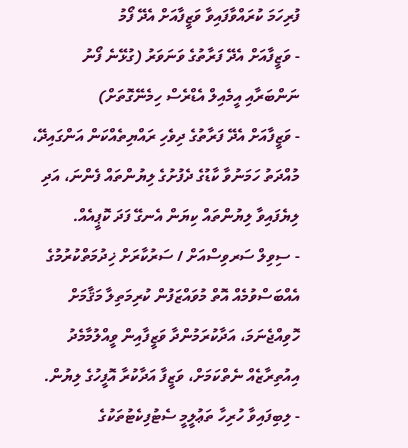ފުރިހަމަ ކުރައްވާފައިވާ ވަޒީފާއަށް އެދޭ ފޯމު
- ވަޒީފާއަށް އެދޭ ފަރާތުގެ ވަނަވަރު (ގުޅޭނެ ފޯނު ނަންބަރާއި އީމެއިލް އެޑްރެސް ހިމެނޭގޮތަށް)
- ވަޒީފާއަށް އެދޭ ފަރާތުގެ ދިވެހި ރައްޔިތެއްކަން އަންގައިދޭ، މުއްދަތު ހަމަނުވާ ކާޑުގެ ދެފުށުގެ ލިޔުންތައް ފެންނަ، އަދި ލިޔެފައިވާ ލިޔުންތައް ކިޔަން އެނގޭ ފަދަ ކޮޕީއެއް.
- ސިވިލް ސަރވިސްއަށް / ސަރުކާރަށް ޚިދުމަތްކުރުމުގެ އެއްބަސްވުމެއް އޮތް މުވައްޒަފުން ކުރިމަތިލާ މަޤާމަށް ހޮވިއްޖެނަމަ، އަދާކުރަމުންދާ ވަޒީފާއިން ވީއްލުމާމެދު އިއުތިރާޒެއް ނެތްކަމަށް، ވަޒީފާ އަދާކުރާ އޮފީހުގެ ލިޔުން.
- ލިބިފައިވާ ހުރިހާ ތަޢުލީމީ ސެޓުފިކެޓުތަކުގެ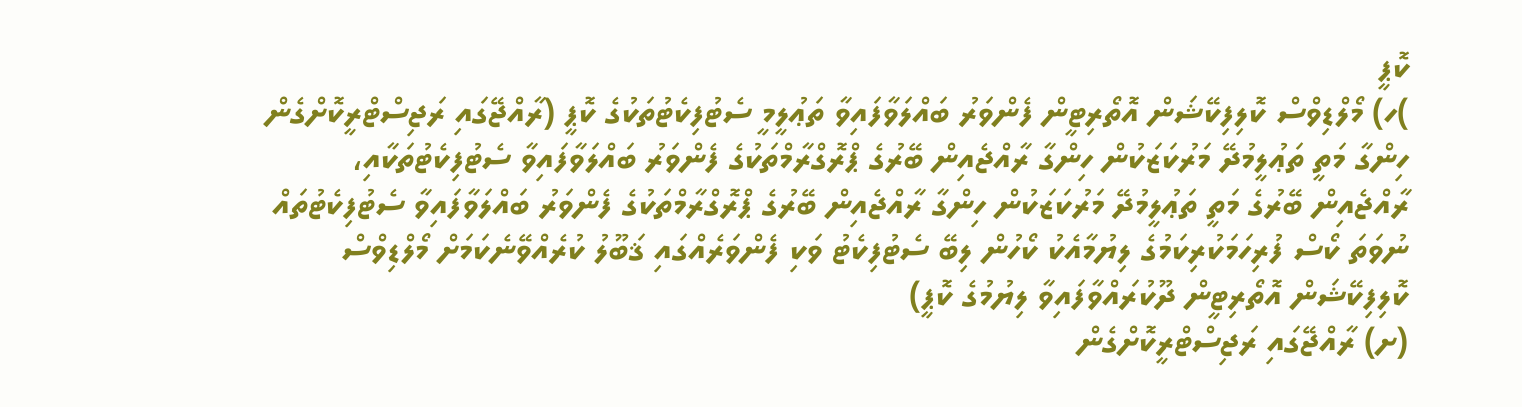ކޮޕީ
)ހ) މޯލްޑިވްސް ކޮލިފިކޭޝަން އޮތޯރިޓީން ފެންވަރު ބައްލަވާފައިވާ ތަޢުލީމީ ސެޓުފިކެޓުތަކުގެ ކޮޕީ (ރާއްޖޭގައި ރަޖިސްޓްރީކޮށްގެން ހިންގާ މަތީ ތަޢުލީމުދޭ މަރުކަޒަކުން ހިންގާ ރާއްޖެއިން ބޭރުގެ ޕްރޮގްރާމްތަކުގެ ފެންވަރު ބައްލަވާފައިވާ ސެޓުފިކެޓުތަކާއި، ރާއްޖެއިން ބޭރުގެ މަތީ ތަޢުލީމުދޭ މަރުކަޒަކުން ހިންގާ ރާއްޖެއިން ބޭރުގެ ޕްރޮގްރާމްތަކުގެ ފެންވަރު ބައްލަވާފައިވާ ސެޓުފިކެޓުތައް ނުވަތަ ކޯސް ފުރިހަމަކުރިކަމުގެ ލިޔުމާއެކު ކޯހުން ލިބޭ ސެޓުފިކެޓު ވަކި ފެންވަރެއްގައި ޤަބޫލު ކުރެއްވޭނެކަމަށް މޯލްޑިވްސް ކޮލިފިކޭޝަން އޮތޯރިޓީން ދޫކުރައްވާފައިވާ ލިޔުމުގެ ކޮޕީ)
(ށ) ރާއްޖޭގައި ރަޖިސްޓްރީކޮށްގެން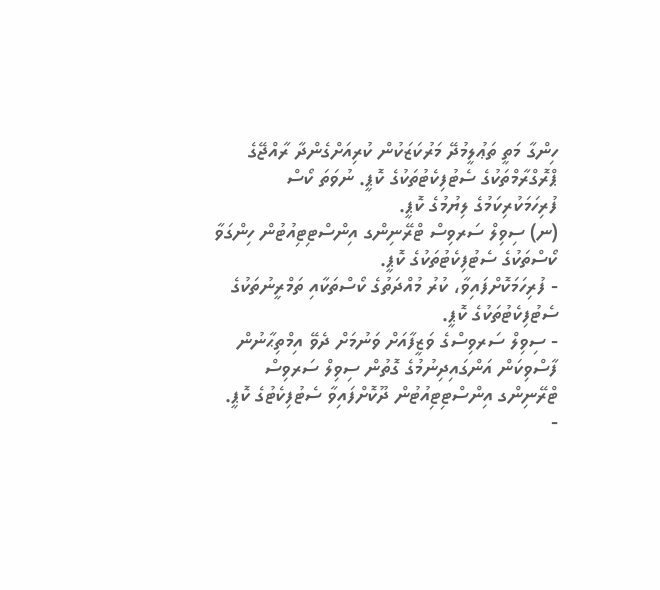ހިންގާ މަތީ ތަޢުލީމުދޭ މަރުކަޒަކުން ކުރިއަށްގެންދާ ރާއްޖޭގެ ޕްރޮގްރާމްތަކުގެ ސެޓުފިކެޓުތަކުގެ ކޮޕީ. ނުވަތަ ކޯސް ފުރިހަމަކުރިކަމުގެ ލިޔުމުގެ ކޮޕީ.
(ނ) ސިވިލް ސަރވިސް ޓްރޭނިންގ އިންސްޓިޓިއުޓުން ހިންގަވާ ކޯސްތަކުގެ ސެޓުފިކެޓުތަކުގެ ކޮޕީ.
- ފުރިހަމަކޮށްފައިވާ، ކުރު މުއްދަތުގެ ކޯސްތަކާއި ތަމްރީނުތަކުގެ ސެޓުފިކެޓުތަކުގެ ކޮޕީ.
- ސިވިލް ސަރވިސްގެ ވަޒީފާއަށް ވަނުމަށް ދެވޭ އިމްތިޙާނުން ފާސްވިކަން އަންގައިދިނުމުގެ ގޮތުން ސިވިލް ސަރވިސް ޓްރޭނިންގ އިންސްޓިޓިއުޓުން ދޫކޮށްފައިވާ ސެޓުފިކެޓުގެ ކޮޕީ.
-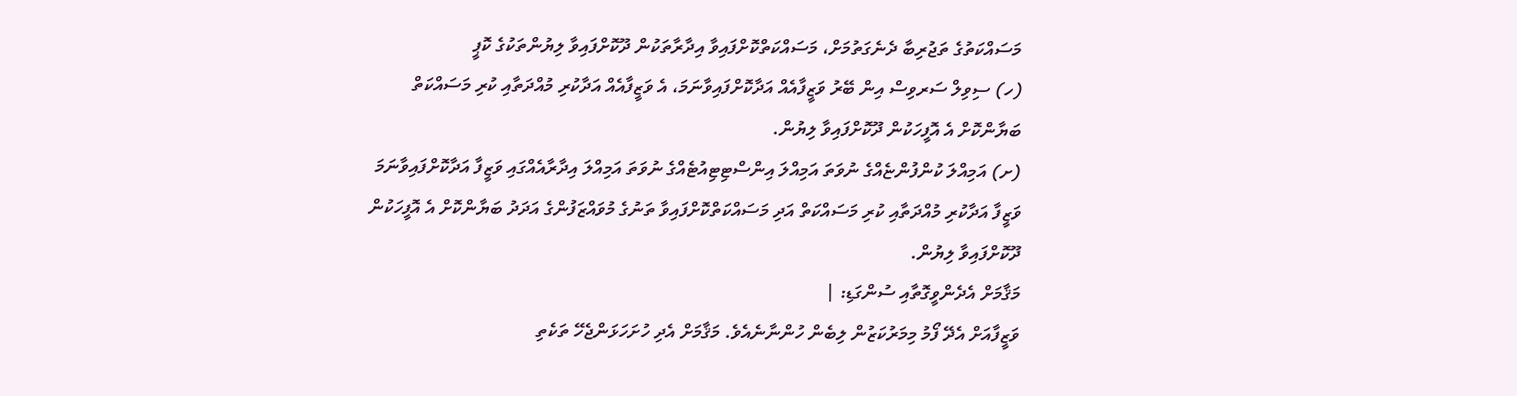މަސައްކަތުގެ ތަޖުރިބާ ދެނެގަތުމަށް، މަސައްކަތްކޮށްފައިވާ އިދާރާތަކުން ދޫކޮށްފައިވާ ލިޔުންތަކުގެ ކޮޕީ
(ހ) ސިވިލް ސަރވިސް އިން ބޭރު ވަޒީފާއެއް އަދާކޮށްފައިވާނަމަ، އެ ވަޒީފާއެއް އަދާކުރި މުއްދަތާއި ކުރި މަސައްކަތް ބަޔާންކޮށް އެ އޮފީހަކުން ދޫކޮށްފައިވާ ލިޔުން.
(ށ) އަމިއްލަ ކުންފުންޏެއްގެ ނުވަތަ އަމިއްލަ އިންސްޓިޓިއުޓެއްގެ ނުވަތަ އަމިއްލަ އިދާރާއެއްގައި ވަޒީފާ އަދާކޮށްފައިވާނަމަ ވަޒީފާ އަދާކުރި މުއްދަތާއި ކުރި މަސައްކަތް އަދި މަސައްކަތްކޮށްފައިވާ ތަނުގެ މުވައްޒަފުންގެ އަދަދު ބަޔާންކޮށް އެ އޮފީހަކުން ދޫކޮށްފައިވާ ލިޔުން.
މަޤާމަށް އެދެންވީގޮތާއި ސުންގަޑި: |
ވަޒީފާއަށް އެދޭ ފޯމު މިމަރުކަޒުން ލިބެން ހުންނާނެއެވެ. މަޤާމަށް އެދި ހުށަހަޅަންޖެހޭ ތަކެތި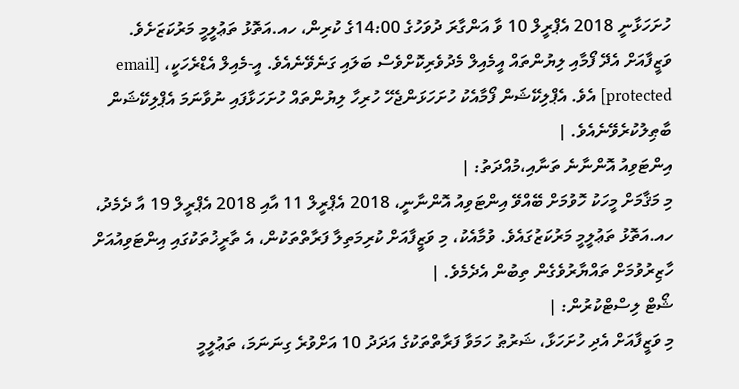ހުށަހަޅާނީ 2018 އެޕްރީލް 10 ވާ އަންގާރަ ދުވަހުގެ 14:00ގެ ކުރިން، ހއ.އަތޮޅު ތަޢުލީމީ މަރުކަޒަށެވެ. ވަޒީފާއަށް އެދޭ ފޯމާއި ލިޔުންތައް އީމެއިލް މެދުވެރިކޮށްވެސް ބަލައި ގަނެވޭނެއެވެ. އީ-މެއިލް އެޑްރެހަކީ، [email protected] އެވެ. އެޕްލިކޭޝަން ފޯމާއެކު ހުށަހަޅަންޖެހޭ ހުރިހާ ލިޔުންތައް ހުށަހަޅާފައި ނުވާނަމަ އެޕްލިކޭޝަން ބާޠިލުކުރެވޭނެއެވެ. |
އިންޓަވިއު އޮންނާނެ ތަނާއި،މުއްދަތު: |
މި މަޤާމަށް މީހަކު ހޮވުމަށް ބޭއްވޭ އިންޓަވިއު އޮންނާނީ، 2018 އެޕްރީލް 11 އާއި 2018 އެޕްރީލް 19 އާ ދެމެދު، ހއ.އަތޮޅު ތަޢުލީމީ މަރުކަޒުގައެވެ. ވުމާއެކު، މި ވަޒީފާއަށް ކުރިމަތިލާ ފަރާތްތަކުން، އެ ތާރީޚުތަކުގައި އިންޓަވިއުއަށް ހާޒިރުވުމަށް ތައްޔާރުވެގެން ތިބުން އެދެމެވެ. |
ޝޯޓް ލިސްޓްކުރުން: |
މި ވަޒީފާއަށް އެދި ހުށަހަޅާ، ޝަރުޠު ހަމަވާ ފަރާތްތަކުގެ އަދަދު 10 އަށްވުރެ ގިނަނަމަ، ތަޢުލީމީ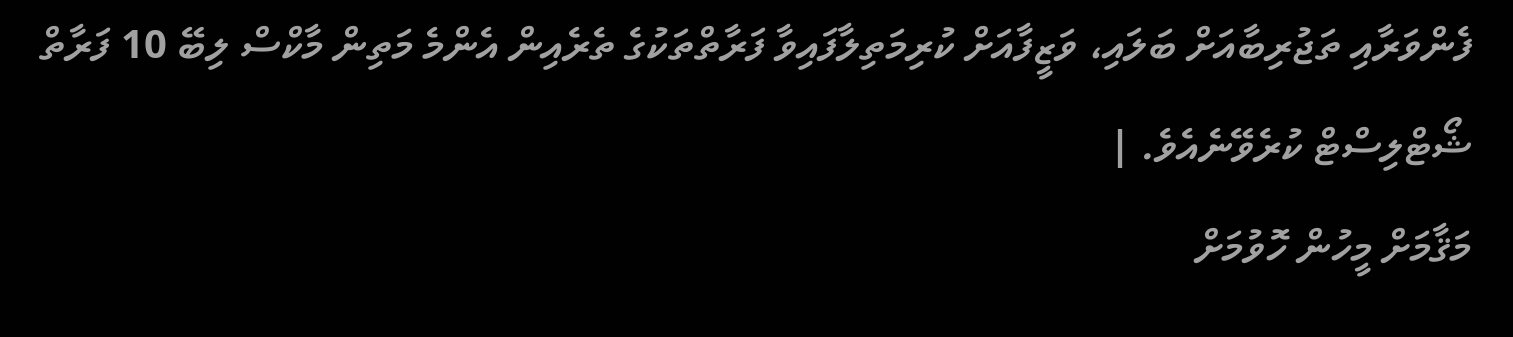ފެންވަރާއި ތަޖުރިބާއަށް ބަލައި، ވަޒީފާއަށް ކުރިމަތިލާފައިވާ ފަރާތްތަކުގެ ތެރެއިން އެންމެ މަތިން މާކްސް ލިބޭ 10 ފަރާތް ޝޯޓްލިސްޓް ކުރެވޭނެއެވެ. |
މަޤާމަށް މީހުން ހޮވުމަށް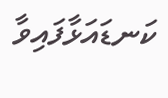ކަނޑައަޅާފައިވާ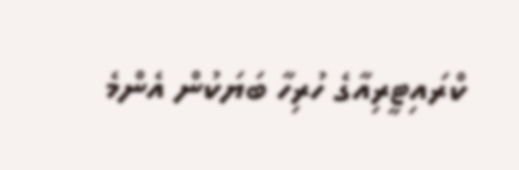ކްރައިޓީރިއާގެ ހުރިހާ ބަޔަކުން އެންމެ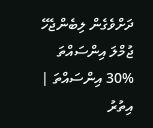ދަށްވެގެން ލިބެންޖެހޭ ޖުމްލަ އިންސައްތަ
30% އިންސައްތަ |
އިތުރު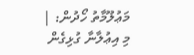މަޢުލޫމާތު ހޯދުން: |
މި އިޢުލާނާ ގުޅިގެން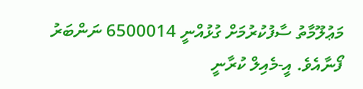މަޢުލޫމާތު ސާފުކުރުމަށް ގުޅުއްނީ 6500014 ނަންބަރު ފޯނާއެވެ. އީ-މެއިލް ކުރާނީ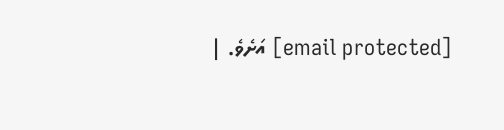[email protected] އަށެވެ. |